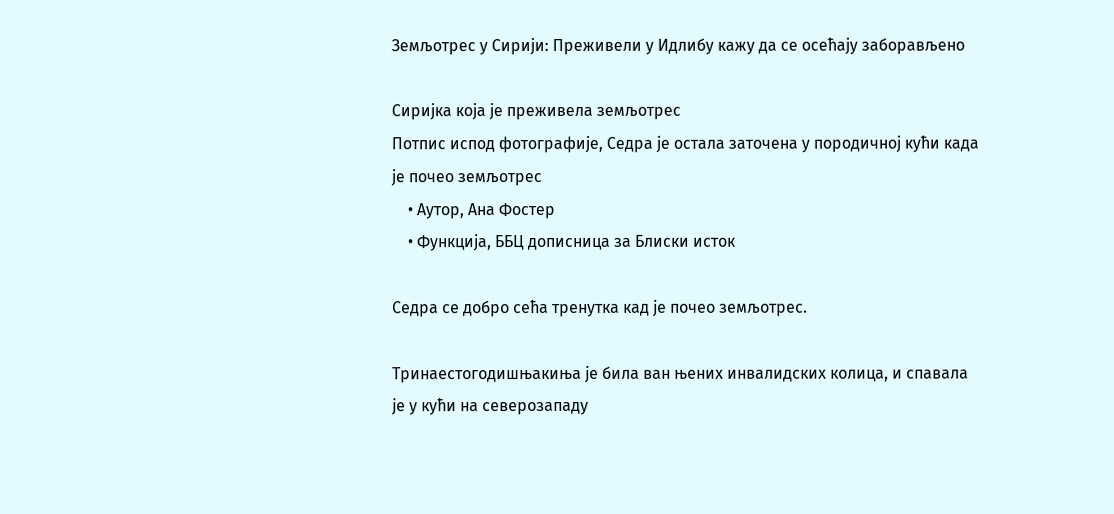Земљотрес у Сирији: Преживели у Идлибу кажу да се осећају заборављено

Сиријка која је преживела земљотрес
Потпис испод фотографије, Седра је остала заточена у породичној кући када је почео земљотрес
    • Аутор, Ана Фостер
    • Функција, ББЦ дописница за Блиски исток

Седра се добро сећа тренутка кад је почео земљотрес.

Тринаестогодишњакиња је била ван њених инвалидских колица, и спавала је у кући на северозападу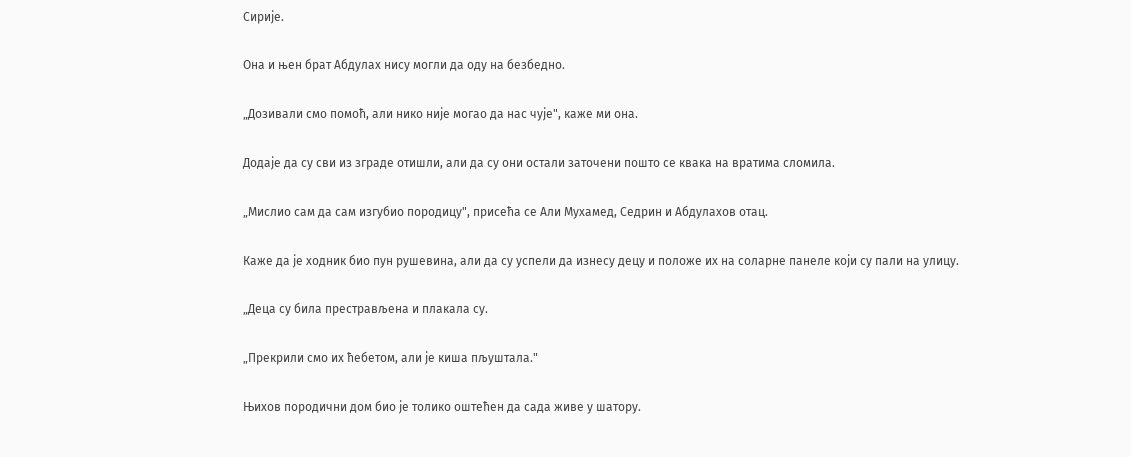Сирије.

Она и њен брат Абдулах нису могли да оду на безбедно.

„Дозивали смо помоћ, али нико није могао да нас чује", каже ми она.

Додаје да су сви из зграде отишли, али да су они остали заточени пошто се квака на вратима сломила.

„Мислио сам да сам изгубио породицу", присећа се Али Мухамед, Седрин и Абдулахов отац.

Каже да је ходник био пун рушевина, али да су успели да изнесу децу и положе их на соларне панеле који су пали на улицу.

„Деца су била престрављена и плакала су.

„Прекрили смо их ћебетом, али је киша пљуштала."

Њихов породични дом био је толико оштећен да сада живе у шатору.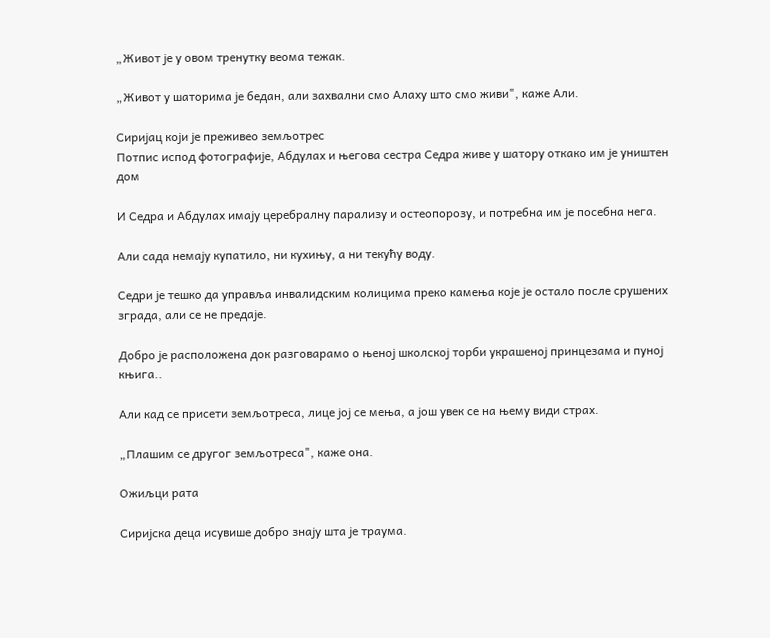„Живот је у овом тренутку веома тежак.

„Живот у шаторима је бедан, али захвални смо Алаху што смо живи", каже Али.

Сиријац који је преживео земљотрес
Потпис испод фотографије, Абдулах и његова сестра Седра живе у шатору откако им је уништен дом

И Седра и Абдулах имају церебралну парализу и остеопорозу, и потребна им је посебна нега.

Али сада немају купатило, ни кухињу, а ни текућу воду.

Седри је тешко да управља инвалидским колицима преко камења које је остало после срушених зграда, али се не предаје.

Добро је расположена док разговарамо о њеној школској торби украшеној принцезама и пуној књига..

Али кад се присети земљотреса, лице јој се мења, а још увек се на њему види страх.

„Плашим се другог земљотреса", каже она.

Ожиљци рата

Сиријска деца исувише добро знају шта је траума.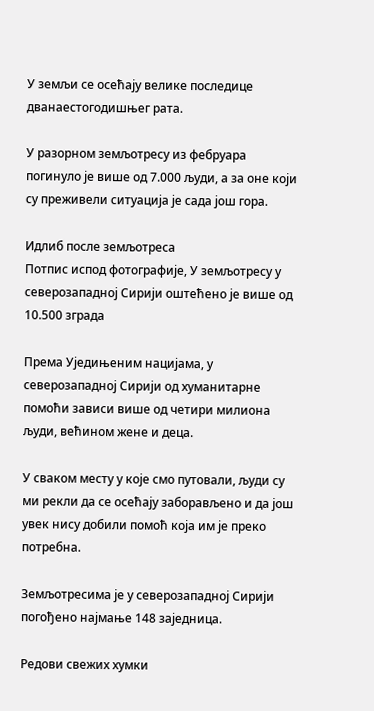У земљи се осећају велике последице дванаестогодишњег рата.

У разорном земљотресу из фебруара погинуло је више од 7.000 људи, а за оне који су преживели ситуација је сада још гора.

Идлиб после земљотреса
Потпис испод фотографије, У земљотресу у северозападној Сирији оштећено је више од 10.500 зграда

Према Уједињеним нацијама, у северозападној Сирији од хуманитарне помоћи зависи више од четири милиона људи, већином жене и деца.

У сваком месту у које смо путовали, људи су ми рекли да се осећају заборављено и да још увек нису добили помоћ која им је преко потребна.

Земљотресима је у северозападној Сирији погођено најмање 148 заједница.

Редови свежих хумки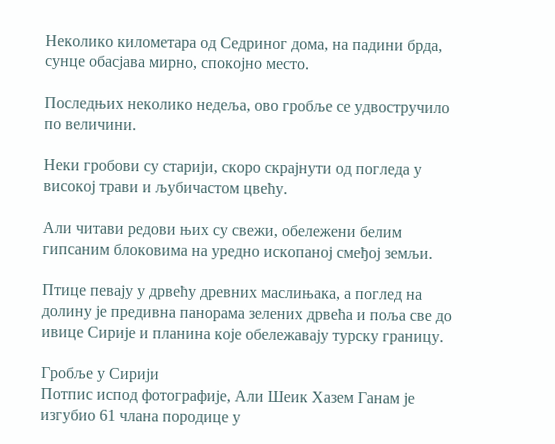Неколико километара од Седриног дома, на падини брда, сунце обасјава мирно, спокојно место.

Последњих неколико недеља, ово гробље се удвостручило по величини.

Неки гробови су старији, скоро скрајнути од погледа у високој трави и љубичастом цвећу.

Али читави редови њих су свежи, обележени белим гипсаним блоковима на уредно ископаној смеђој земљи.

Птице певају у дрвећу древних маслињака, а поглед на долину је предивна панорама зелених дрвећа и поља све до ивице Сирије и планина које обележавају турску границу.

Гробље у Сирији
Потпис испод фотографије, Али Шеик Хазем Ганам је изгубио 61 члана породице у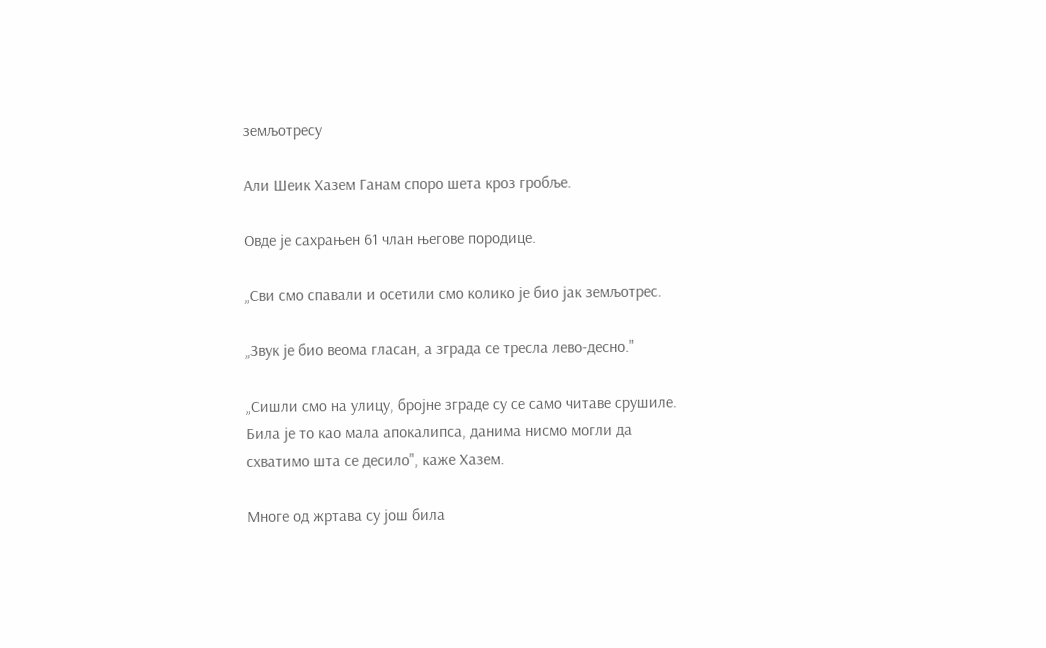земљотресу

Али Шеик Хазем Ганам споро шета кроз гробље.

Овде је сахрањен 61 члан његове породице.

„Сви смо спавали и осетили смо колико је био јак земљотрес.

„Звук је био веома гласан, а зграда се тресла лево-десно."

„Сишли смо на улицу, бројне зграде су се само читаве срушиле. Била је то као мала апокалипса, данима нисмо могли да схватимо шта се десило", каже Хазем.

Многе од жртава су још била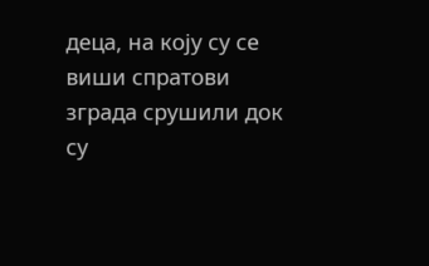деца, на коју су се виши спратови зграда срушили док су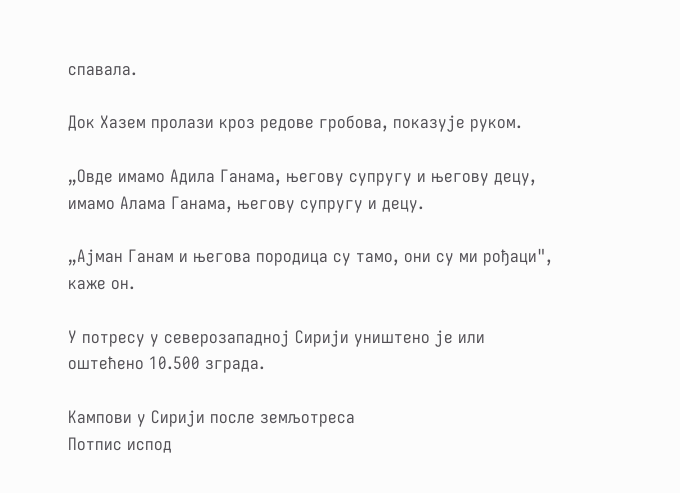спавала.

Док Хазем пролази кроз редове гробова, показује руком.

„Овде имамо Адила Ганама, његову супругу и његову децу, имамо Алама Ганама, његову супругу и децу.

„Ајман Ганам и његова породица су тамо, они су ми рођаци", каже он.

У потресу у северозападној Сирији уништено је или оштећено 10.500 зграда.

Кампови у Сирији после земљотреса
Потпис испод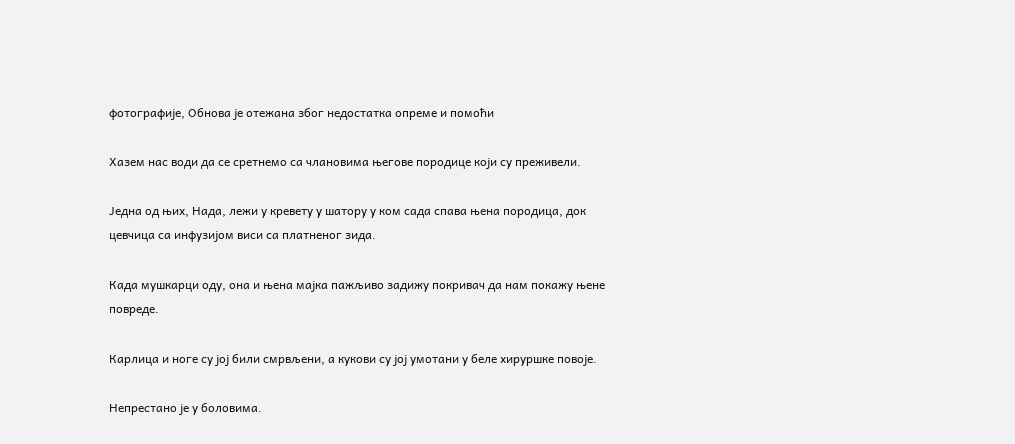фотографије, Обнова је отежана због недостатка опреме и помоћи

Хазем нас води да се сретнемо са члановима његове породице који су преживели.

Једна од њих, Нада, лежи у кревету у шатору у ком сада спава њена породица, док цевчица са инфузијом виси са платненог зида.

Када мушкарци оду, она и њена мајка пажљиво задижу покривач да нам покажу њене повреде.

Карлица и ноге су јој били смрвљени, а кукови су јој умотани у беле хируршке повоје.

Непрестано је у боловима.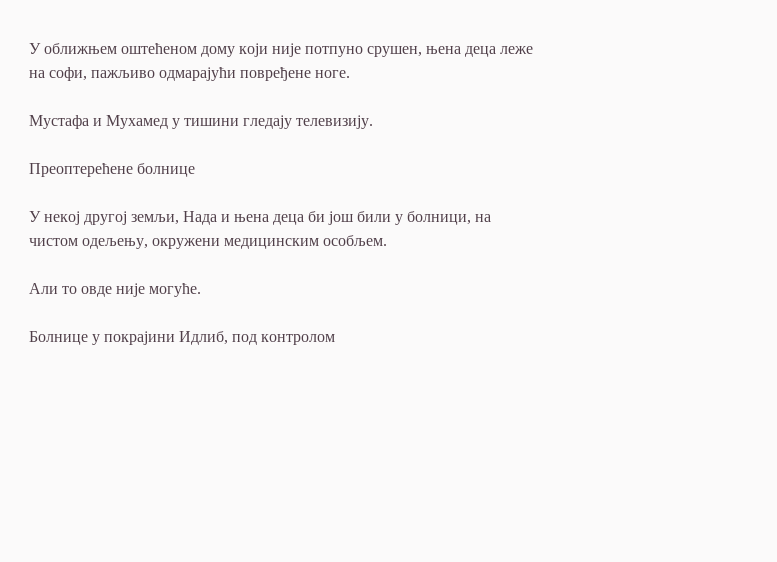У оближњем оштећеном дому који није потпуно срушен, њена деца леже на софи, пажљиво одмарајући повређене ноге.

Мустафа и Мухамед у тишини гледају телевизију.

Преоптерећене болнице

У некој другој земљи, Нада и њена деца би још били у болници, на чистом одељењу, окружени медицинским особљем.

Али то овде није могуће.

Болнице у покрајини Идлиб, под контролом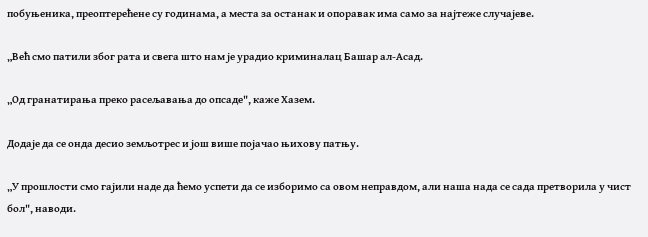побуњеника, преоптерећене су годинама, а места за останак и опоравак има само за најтеже случајеве.

„Већ смо патили због рата и свега што нам је урадио криминалац Башар ал-Асад.

„Од гранатирања преко расељавања до опсаде", каже Хазем.

Додаје да се онда десио земљотрес и још више појачао њихову патњу.

„У прошлости смо гајили наде да ћемо успети да се изборимо са овом неправдом, али наша нада се сада претворила у чист бол", наводи.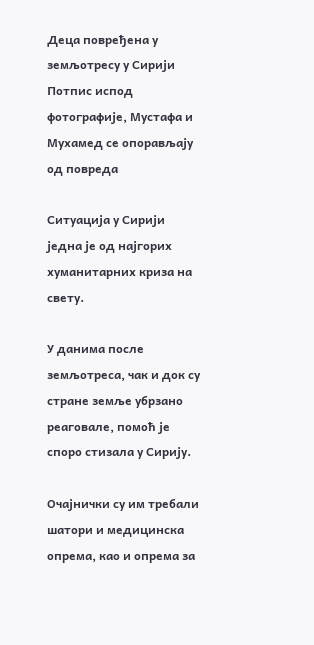Деца повређена у земљотресу у Сирији
Потпис испод фотографије, Мустафа и Мухамед се опорављају од повреда

Ситуација у Сирији једна је од најгорих хуманитарних криза на свету.

У данима после земљотреса, чак и док су стране земље убрзано реаговале, помоћ је споро стизала у Сирију.

Очајнички су им требали шатори и медицинска опрема, као и опрема за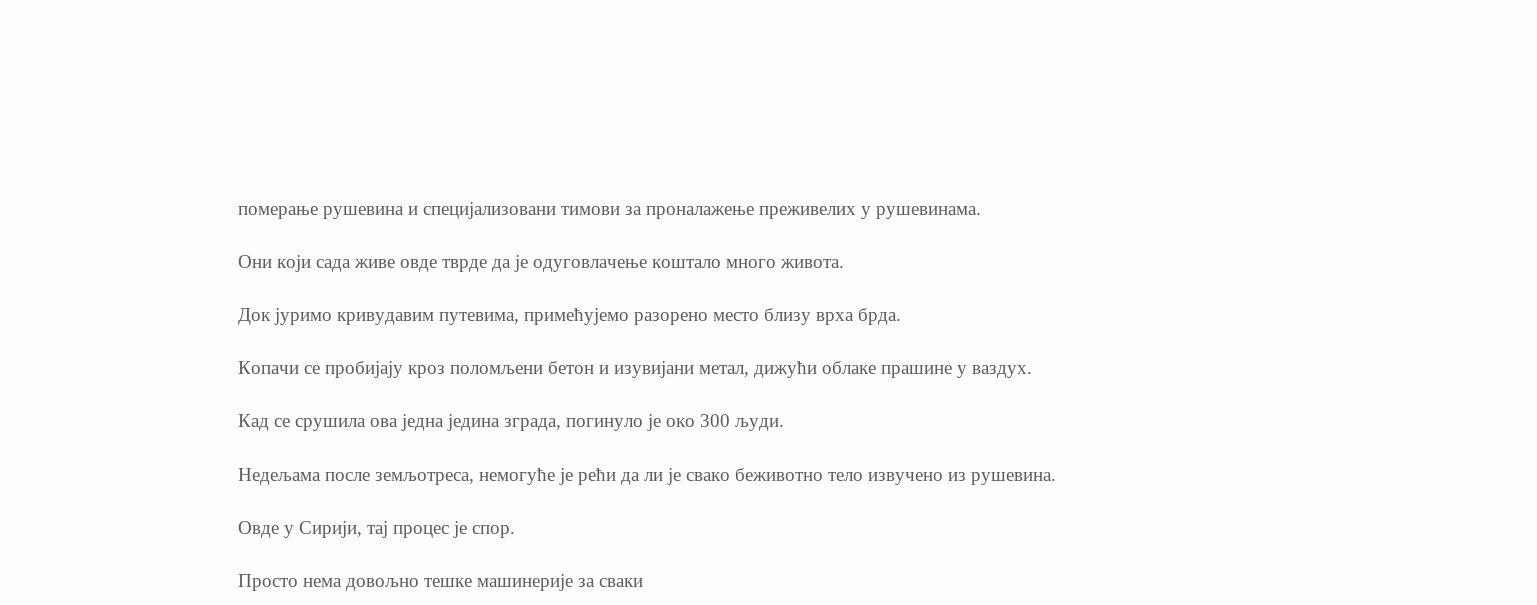померање рушевина и специјализовани тимови за проналажење преживелих у рушевинама.

Они који сада живе овде тврде да је одуговлачење коштало много живота.

Док јуримо кривудавим путевима, примећујемо разорено место близу врха брда.

Копачи се пробијају кроз поломљени бетон и изувијани метал, дижући облаке прашине у ваздух.

Кад се срушила ова једна једина зграда, погинуло је око 300 људи.

Недељама после земљотреса, немогуће је рећи да ли је свако беживотно тело извучено из рушевина.

Овде у Сирији, тај процес је спор.

Просто нема довољно тешке машинерије за сваки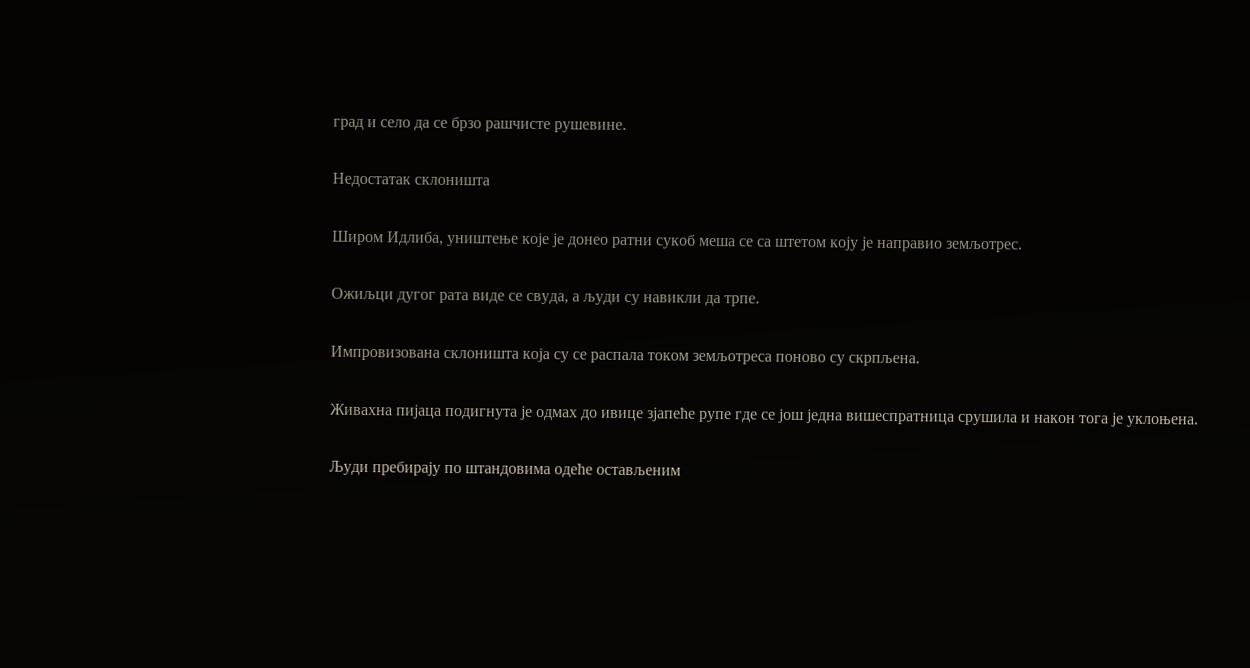град и село да се брзо рашчисте рушевине.

Недостатак склоништа

Широм Идлиба, уништење које је донео ратни сукоб меша се са штетом коју је направио земљотрес.

Ожиљци дугог рата виде се свуда, а људи су навикли да трпе.

Импровизована склоништа која су се распала током земљотреса поново су скрпљена.

Живахна пијаца подигнута је одмах до ивице зјапеће рупе где се још једна вишеспратница срушила и након тога је уклоњена.

Људи пребирају по штандовима одеће остављеним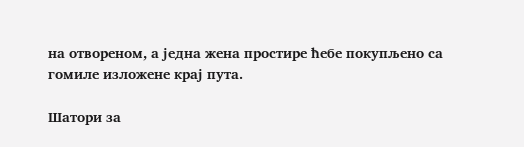на отвореном, а једна жена простире ћебе покупљено са гомиле изложене крај пута.

Шатори за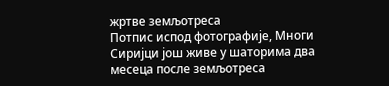жртве земљотреса
Потпис испод фотографије, Многи Сиријци још живе у шаторима два месеца после земљотреса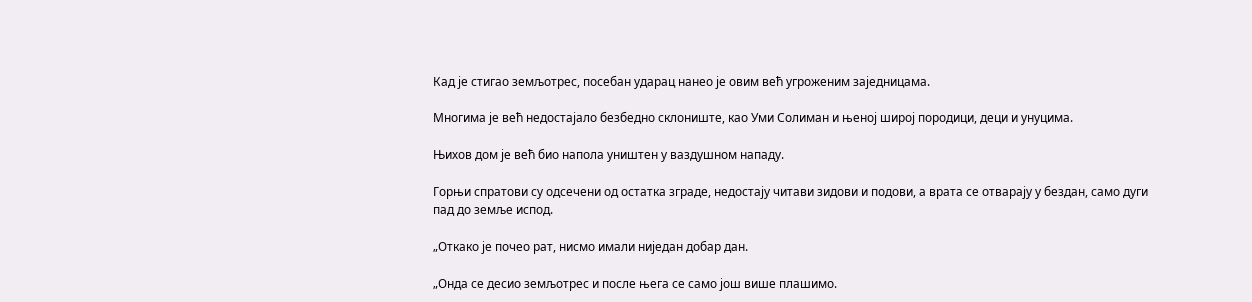Кад је стигао земљотрес, посебан ударац нанео је овим већ угроженим заједницама.

Многима је већ недостајало безбедно склониште, као Уми Солиман и њеној широј породици, деци и унуцима.

Њихов дом је већ био напола уништен у ваздушном нападу.

Горњи спратови су одсечени од остатка зграде, недостају читави зидови и подови, а врата се отварају у бездан, само дуги пад до земље испод.

„Откако је почео рат, нисмо имали ниједан добар дан.

„Онда се десио земљотрес и после њега се само још више плашимо.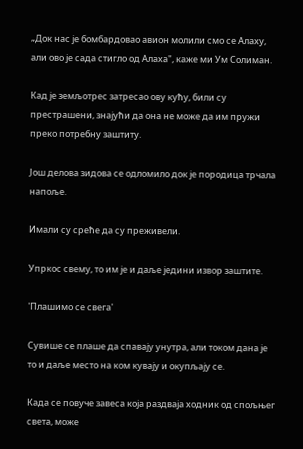„Док нас је бомбардовао авион молили смо се Алаху, али ово је сада стигло од Алаха", каже ми Ум Солиман.

Кад је земљотрес затресао ову кућу, били су престрашени, знајући да она не може да им пружи преко потребну заштиту.

Још делова зидова се одломило док је породица трчала напоље.

Имали су среће да су преживели.

Упркос свему, то им је и даље једини извор заштите.

'Плашимо се свега'

Сувише се плаше да спавају унутра, али током дана је то и даље место на ком кувају и окупљају се.

Када се повуче завеса која раздваја ходник од спољњег света, може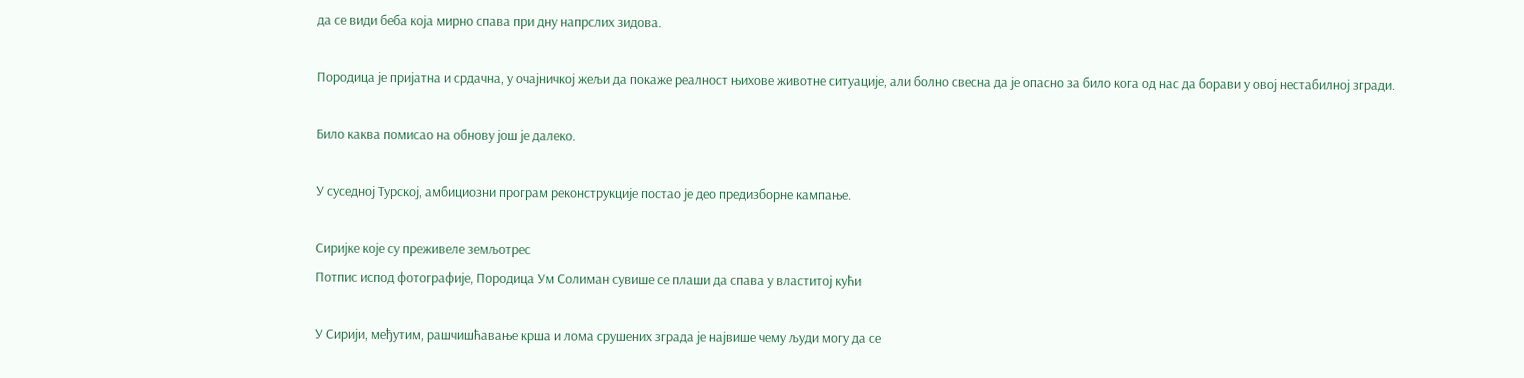да се види беба која мирно спава при дну напрслих зидова.

Породица је пријатна и срдачна, у очајничкој жељи да покаже реалност њихове животне ситуације, али болно свесна да је опасно за било кога од нас да борави у овој нестабилној згради.

Било каква помисао на обнову још је далеко.

У суседној Турској, амбициозни програм реконструкције постао је део предизборне кампање.

Сиријке које су преживеле земљотрес
Потпис испод фотографије, Породица Ум Солиман сувише се плаши да спава у властитој кући

У Сирији, међутим, рашчишћавање крша и лома срушених зграда је највише чему људи могу да се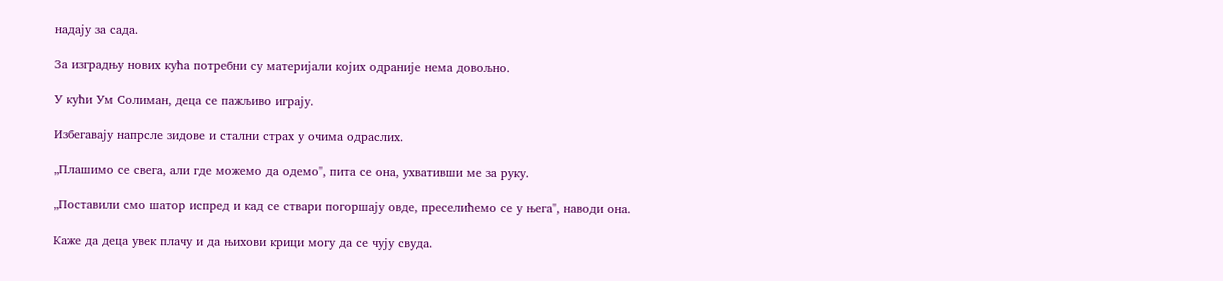надају за сада.

За изградњу нових кућа потребни су материјали којих одраније нема довољно.

У кући Ум Солиман, деца се пажљиво играју.

Избегавају напрсле зидове и стални страх у очима одраслих.

„Плашимо се свега, али где можемо да одемо", пита се она, ухвативши ме за руку.

„Поставили смо шатор испред и кад се ствари погоршају овде, преселићемо се у њега", наводи она.

Каже да деца увек плачу и да њихови крици могу да се чују свуда.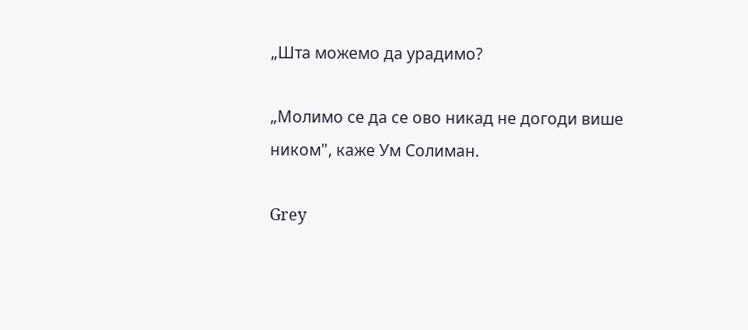„Шта можемо да урадимо?

„Молимо се да се ово никад не догоди више ником", каже Ум Солиман.

Grey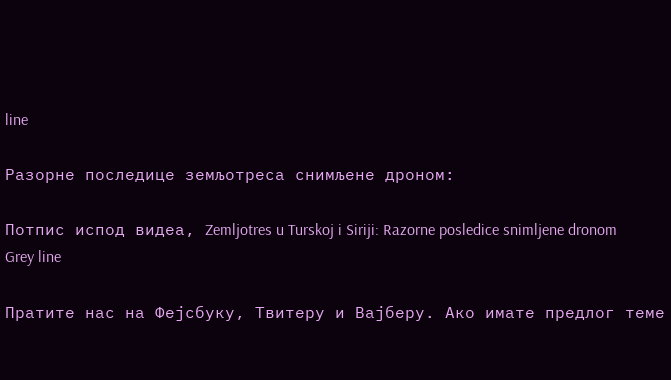line

Разорне последице земљотреса снимљене дроном:

Потпис испод видеа, Zemljotres u Turskoj i Siriji: Razorne posledice snimljene dronom
Grey line

Пратите нас на Фејсбуку, Твитеру и Вајберу. Ако имате предлог теме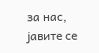за нас, јавите се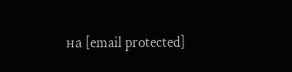на [email protected]